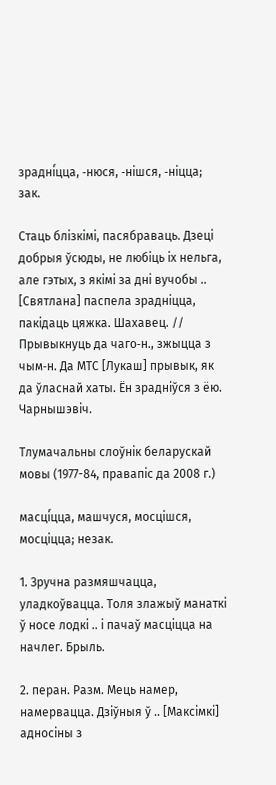зрадні́цца, ‑нюся, ‑нішся, ‑ніцца; зак.

Стаць блізкімі, пасябраваць. Дзеці добрыя ўсюды, не любіць іх нельга, але гэтых, з якімі за дні вучобы .. [Святлана] паспела зрадніцца, пакідаць цяжка. Шахавец. // Прывыкнуць да чаго‑н., зжыцца з чым‑н. Да МТС [Лукаш] прывык, як да ўласнай хаты. Ён зрадніўся з ёю. Чарнышэвіч.

Тлумачальны слоўнік беларускай мовы (1977-84, правапіс да 2008 г.)

масці́цца, машчуся, мосцішся, мосціцца; незак.

1. Зручна размяшчацца, уладкоўвацца. Толя злажыў манаткі ў носе лодкі .. і пачаў масціцца на начлег. Брыль.

2. перан. Разм. Мець намер, намервацца. Дзіўныя ў .. [Максімкі] адносіны з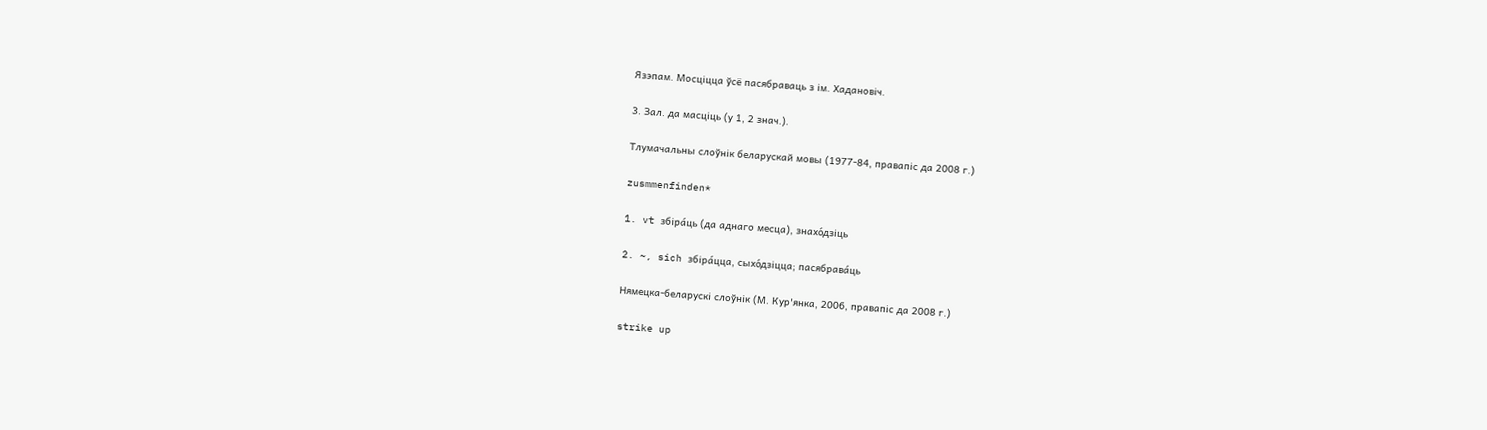Язэпам. Мосціцца ўсё пасябраваць з ім. Хадановіч.

3. Зал. да масціць (у 1, 2 знач.).

Тлумачальны слоўнік беларускай мовы (1977-84, правапіс да 2008 г.)

zusmmenfinden*

1. vt збіра́ць (да аднаго месца), знахо́дзіць

2. ~, sich збіра́цца, сыхо́дзіцца; пасябрава́ць

Нямецка-беларускі слоўнік (М. Кур'янка, 2006, правапіс да 2008 г.)

strike up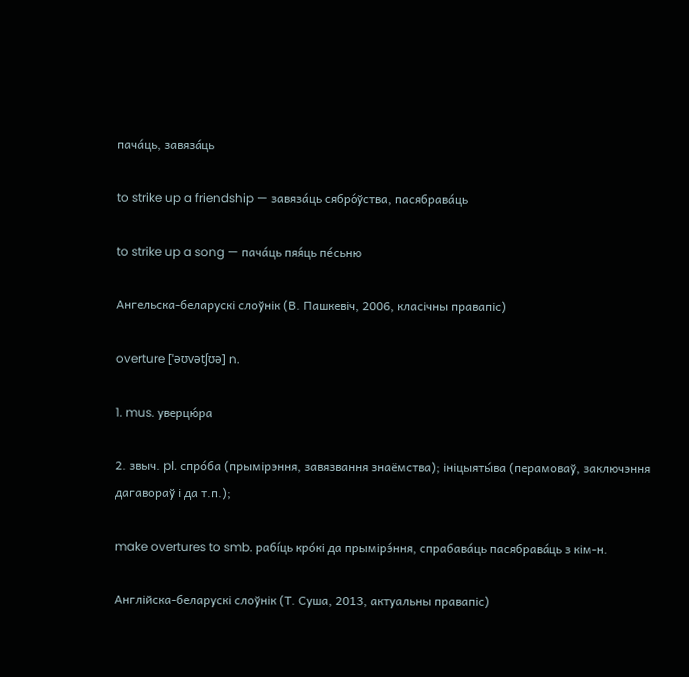пача́ць, завяза́ць

to strike up a friendship — завяза́ць сябро́ўства, пасябрава́ць

to strike up a song — пача́ць пяя́ць пе́сьню

Ангельска-беларускі слоўнік (В. Пашкевіч, 2006, класічны правапіс)

overture [ˈəʊvətʃʊə] n.

1. mus. уверцю́ра

2. звыч. pl. спро́ба (прымірэння, завязвання знаёмства); ініцыяты́ва (перамоваў, заключэння дагавораў і да т.п.);

make overtures to smb. рабі́ць кро́кі да прымірэ́ння, спрабава́ць пасябрава́ць з кім-н.

Англійска-беларускі слоўнік (Т. Суша, 2013, актуальны правапіс)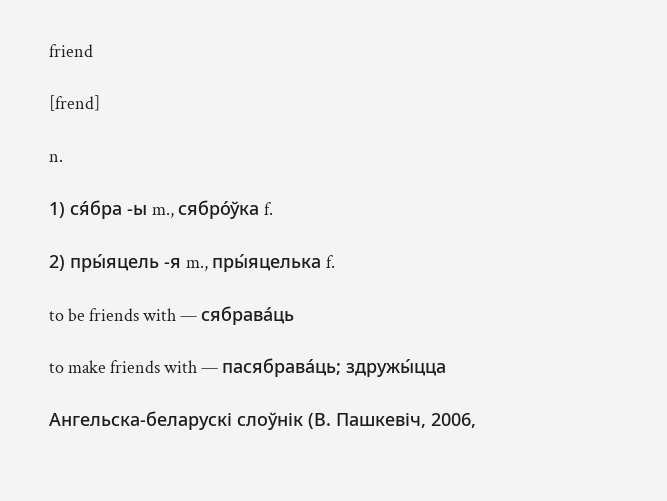friend

[frend]

n.

1) ся́бра -ы m., сябро́ўка f.

2) пры́яцель -я m., пры́яцелька f.

to be friends with — сябрава́ць

to make friends with — пасябрава́ць; здружы́цца

Ангельска-беларускі слоўнік (В. Пашкевіч, 2006,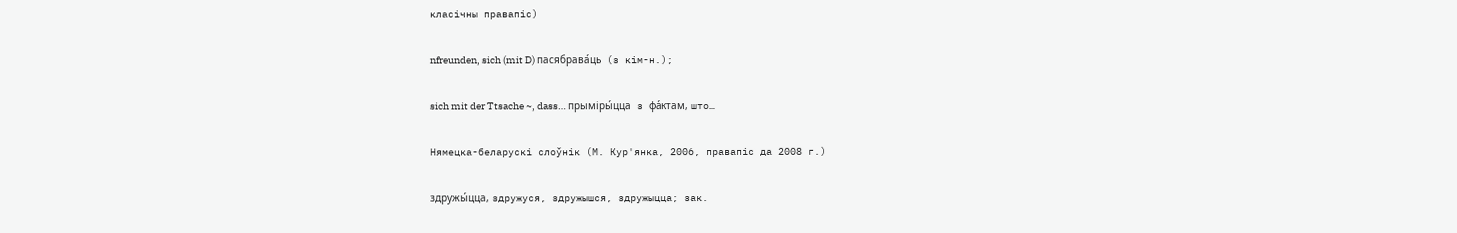класічны правапіс)

nfreunden, sich (mit D) пасябрава́ць (з кім-н.);

sich mit der Ttsache ~, dass… прыміры́цца з фа́ктам, што…

Нямецка-беларускі слоўнік (М. Кур'янка, 2006, правапіс да 2008 г.)

здружы́цца, здружуся, здружышся, здружыцца; зак.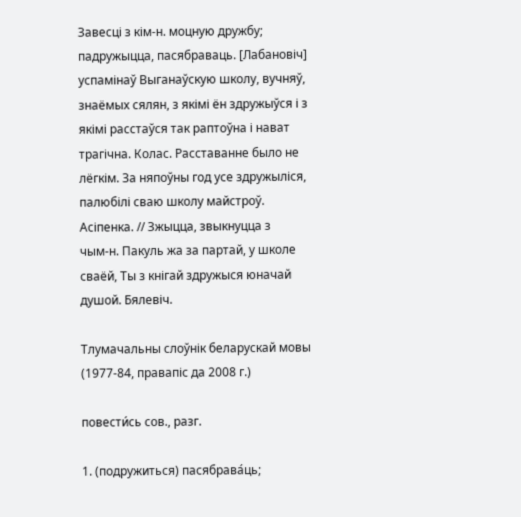Завесці з кім‑н. моцную дружбу; падружыцца, пасябраваць. [Лабановіч] успамінаў Выганаўскую школу, вучняў, знаёмых сялян, з якімі ён здружыўся і з якімі расстаўся так раптоўна і нават трагічна. Колас. Расставанне было не лёгкім. За няпоўны год усе здружыліся, палюбілі сваю школу майстроў. Асіпенка. // Зжыцца, звыкнуцца з чым‑н. Пакуль жа за партай, у школе сваёй, Ты з кнігай здружыся юначай душой. Бялевіч.

Тлумачальны слоўнік беларускай мовы (1977-84, правапіс да 2008 г.)

повести́сь сов., разг.

1. (подружиться) пасябрава́ць;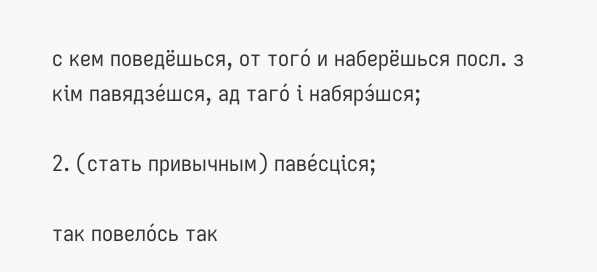с кем поведёшься, от того́ и наберёшься посл. з кім павядзе́шся, ад таго́ і набярэ́шся;

2. (стать привычным) паве́сціся;

так повело́сь так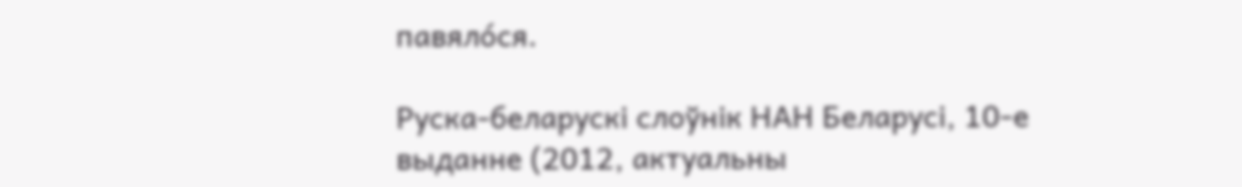павяло́ся.

Руска-беларускі слоўнік НАН Беларусі, 10-е выданне (2012, актуальны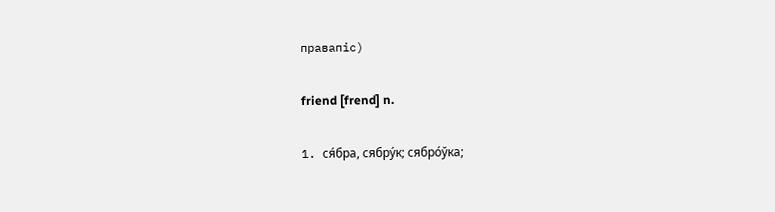правапіс)

friend [frend] n.

1. ся́бра, сябру́к; сябро́ўка;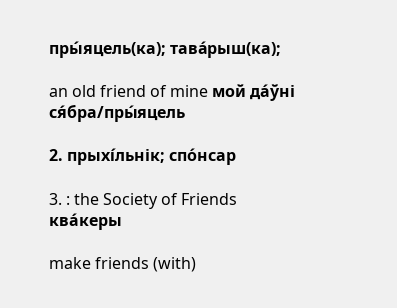пры́яцель(ка); тава́рыш(ка);

an old friend of mine мой да́ўні ся́бра/пры́яцель

2. прыхі́льнік; спо́нсар

3. : the Society of Friends ква́керы

make friends (with)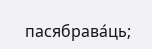пасябрава́ць;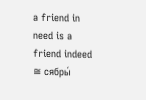a friend in need is a friend indeed ≅ сябры́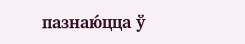пазнаю́цца ў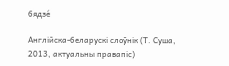бядзе́

Англійска-беларускі слоўнік (Т. Суша, 2013, актуальны правапіс)